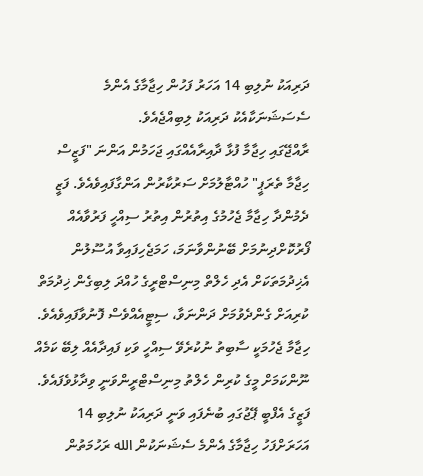ދަރިއަކު ނުލިބި 14 އަހަރު ފަހުން ހިޖާމާގެ އެންމެ ސެސަޝަނަކާއެކު ދަރިއަކު ލިބިއްޖެއެވެ.
ރާއްޖޭގައި ހިޖާމާ ފުޅާ ދާއިރާއެއްގައި ޖަހަމުން އަންނަ "ފަޒީސް ހިޖާމާ ތެރަޕީ" ހުއްޓާލުމަށް ސަރުކާރުން އަންގާފައިވެއެވެ. ފަޒީ ދެމުންދާ ހިޖާމާ ޖެހުމުގެ އިތުރުން އިތުރު ސިއްހީ ފަރުވާއެއް ފޯރުކޮށްދިނުމަށް ބޭނުންވާނަމަ، ހަމަޖެހިފައިވާ އުސޫލުން އެޚިދުމަތަކަށް އެދި ހެލްތް މިނިސްޓްރީގެ ހުއްދަ ލިބިގެން ޚިދުމަތް ކުރިއަށް ގެންދެވުމަށް ދަންނަވާ، ސިޓީއެއްވެސް ފޮނުވާފައިވެއެވެ.
ހިޖާމާ ޖެހުމަކީ ސާބިތު ނުކުރެވޭ ސިއްހީ ވަކި ފައިދާއެއް ލިބޭ ކަމެއް ނޫންކަމަށް މީގެ ކުރިން ހެލްތު މިނިސްޓްރީންވަނީ ވިދާޅުވެފައެވެ.
ފަޒީގެ އެފްބީ ޕޭޖުގައި ބުނެފައި ވަނީ ދަރިއަކު ނުލިބި 14 އަހަރަށްފަހު ހިޖާމާގެ އެންމެ ސެޝަނަކުން الله ރަހުމަތުން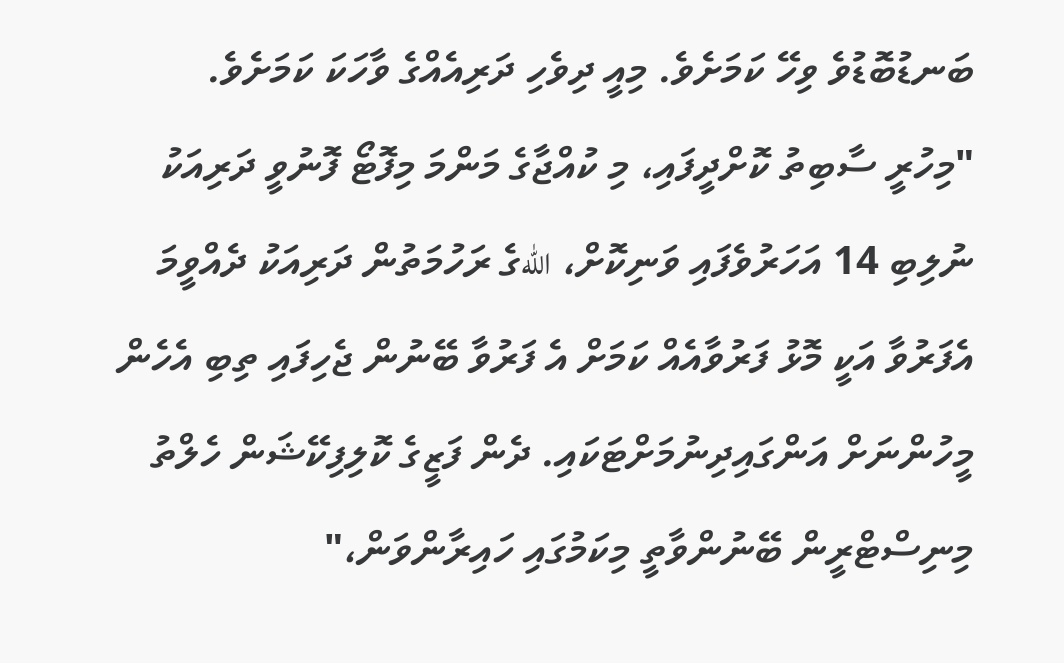ބަނޑުބޮޑުވެ ވިހޭ ކަމަށެވެ. މިއީ ދިވެހި ދަރިއެއްގެ ވާހަކަ ކަމަށެވެ.
"މިހުރީ ސާބިތު ކޮށްދީފައި، މި ކުއްޖާގެ މަންމަ މިފޮޓޯ ފޮނުވީ ދަރިއަކު ނުލިބި 14 އަހަރުވެފައި ވަނިކޮށް، اللهގެ ރަހުމަތުން ދަރިއަކު ދެއްވީމަ އެފަރުވާ އަކީ މޮޅު ފަރުވާއެއް ކަމަށް އެ ފަރުވާ ބޭނުން ޖެހިފައި ތިބި އެހެން މީހުންނަށް އަންގައިދިނުމަށްޓަކައި. ދެން ފަޒީގެ ކޮލިފިކޭޝަން ހެލްތު މިނިސްޓްރީން ބޭނުންވާތީ މިކަމުގައި ހައިރާންވަން،"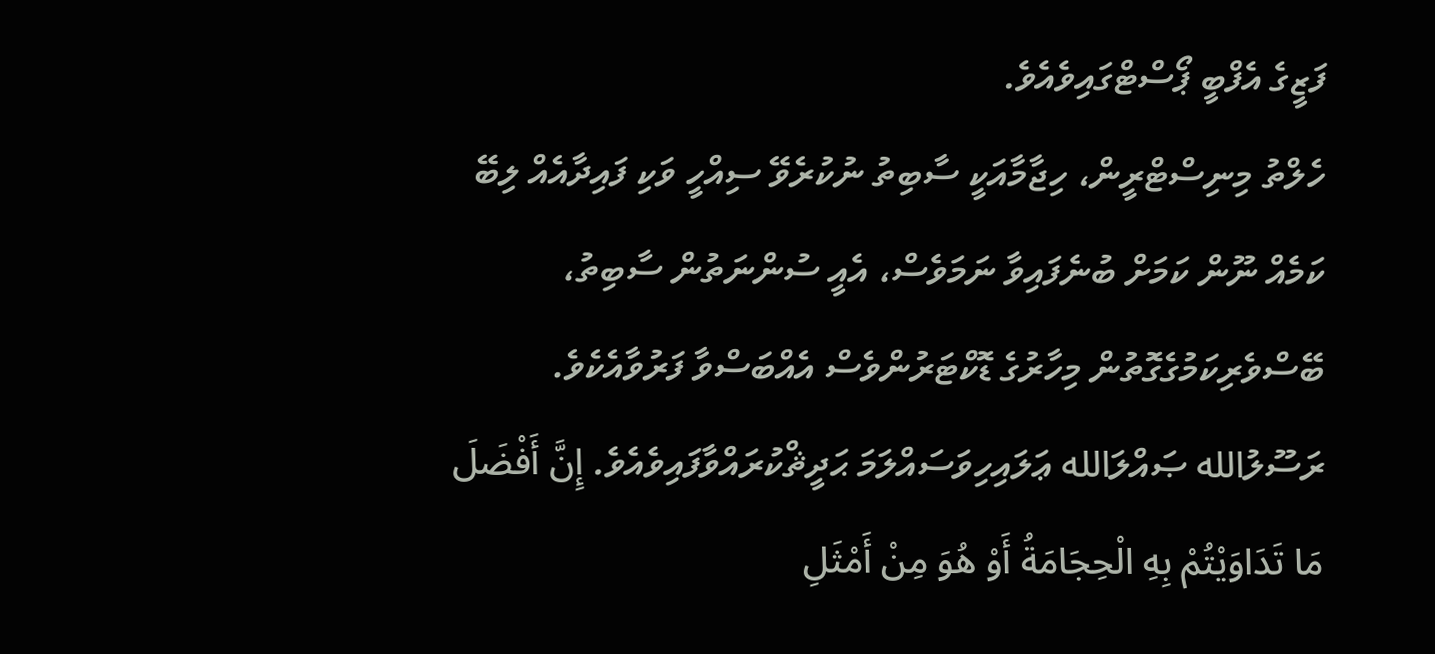ފަޒީގެ އެފްބީ ޕޯސްޓްގައިވެއެވެ.
ހެލްތު މިނިސްޓްރީން، ހިޖާމާއަކީ ސާބިތު ނުކުރެވޭ ސިއްހީ ވަކި ފައިދާއެއް ލިބޭ ކަމެއް ނޫން ކަމަށް ބުނެފައިވާ ނަމަވެސް، އެއީ ސުންނަތުން ސާބިތު، ބޭސްވެރިކަމުގެގޮތުން މިހާރުގެ ޑޮކްޓަރުންވެސް އެއްބަސްވާ ފަރުވާއެކެވެ.
ރަސޫލުالله ޞައްލަالله ޢަލައިހިވަސައްލަމަ ޙަދީޘްކުރައްވާފައިވެއެވެ. إِنَّ أَفْضَلَ مَا تَدَاوَيْتُمْ بِهِ الْحِجَامَةُ أَوْ هُوَ مِنْ أَمْثَلِ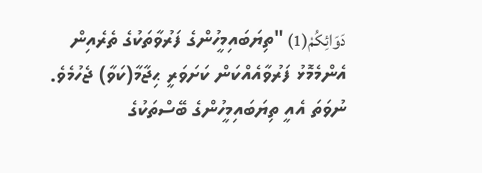دَوَائِكُمْ(1) "ތިޔަބައިމީހުންގެ ފަރުވާތަކުގެ ތެރެއިން އެންމެމޮޅު ފަރުވާއެއްކަން ކަށަވަރީ ޙިޖާމާ(ކަވާ) ޖެހުމެވެ. ނުވަތަ އެއީ ތިޔަބައިމީހުންގެ ބޭސްތަކުގެ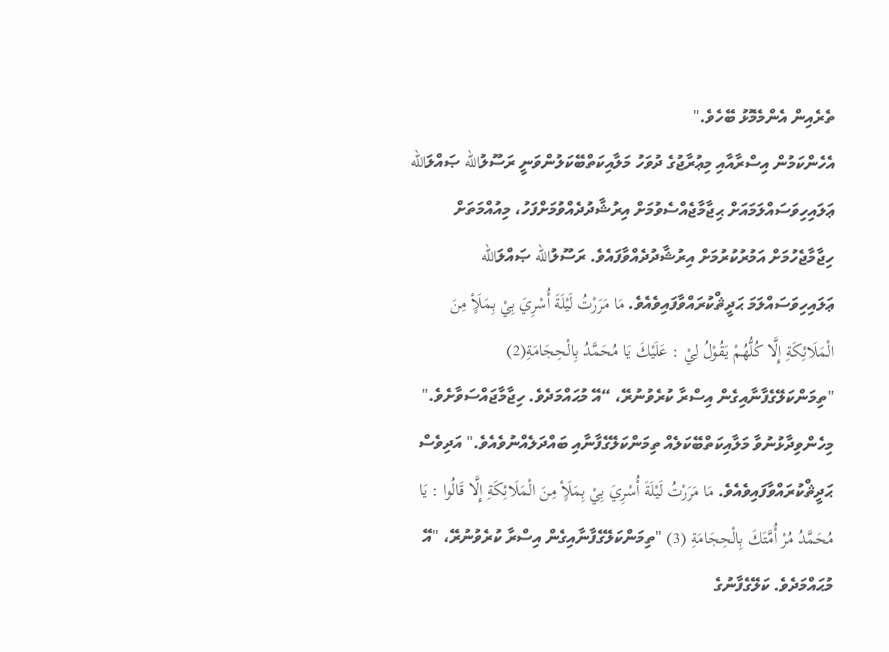ތެރެއިން އެންމެމޮޅު ބޭހެވެ."
އެހެންކަމުން އިސްރާއާއި މިޢުރާޖުގެ ދުވަހު މަލާއިކަތްބޭކަލުންވަނީ ރަސޫލުالله ޞައްލަالله ޢަލައިހިވަސައްލަމައަށް ޙިޖާމާޖެއްސެވުމަށް އިރުޝާދުދެއްވުމަށްފަހު، މިއުއްމަތަށް ހިޖާމާޖެހުމަށް އަމުރުކުރުމަށް އިރުޝާދުދެއްވާފައެވެ. ރަސޫލުالله ޞައްލަالله ޢަލައިހިވަސައްލަމަ ޙަދީޘްކުރައްވާފައިވެއެވެ. مَا مَرَرْتُ لَيْلَةَ أُسْرِيَ بِيْ بِمَلَأٍ مِنَ الْمَلَائِكَةِ إِلَّا كُلُّهُمْ يَقُوْلُ لِيْ : عَلَيْكَ يَا مُحَمَّدُ بِالْحِجَامَةِ(2) "ތިމަންކަލޭގެފާނާއިގެން އިސްރާ ކުރެވުނުރޭ، “އޭ މުޙައްމަދެވެ. ހިޖާމާޖައްސަވާށެވެ." މިހެންވިދާޅުނުވާ މަލާއިކަތްބޭކަލެއް ތިމަންކަލޭގެފާނާއި ބައްދަލެއްނުވެއެވެ." އަދިވެސް ޙަދީޘްކުރައްވާފައިވެއެވެ. مَا مَرَرْتُ لَيْلَةَ أُسْرِيَ بِيْ بِمَلَأٍ مِنَ الْمَلَائِكَةِ إِلَّا قَالُوا : يَا مُحَمَّدُ مُرْ أُمَّتَكَ بِالْحِجَامَةِ (3) "ތިމަންކަލޭގެފާނާއިގެން އިސްރާ ކުރެވުނުރޭ، "އޭ މުޙައްމަދެވެ. ކަލޭގެފާނުގެ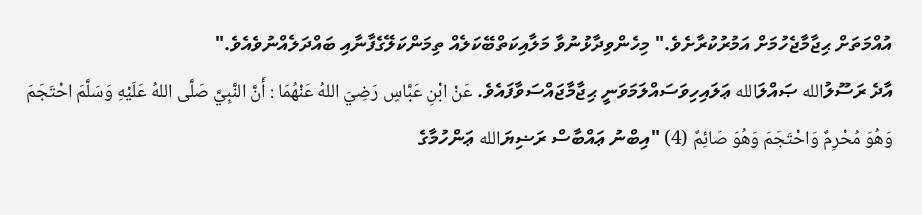އުއްމަތަށް ޙިޖާމާޖެހުމަށް އަމުރުކުރާށެވެ." މިހެންވިދާޅުނުވާ މަލާއިކަތްބޭކަލެއް ތިމަންކަލޭގެފާނާއި ބައްދަލެއްނުވެއެވެ."
އާދެ ރަސޫލުالله ޞައްލަالله ޢަލައިހިވަސައްލަމަވަނީ ޙިޖާމާޖައްސަވާފައެވެ. عَنْ ابْنِ عَبَّاسٍ رَضِيَ اللهُ عَنْهُمَا : أَنَّ النَّبِيَّ صَلَّى اللهُ عَلَيْهِ وَسَلَّمَ احْتَجَمَ وَهُوَ مُحْرِمٌ وَاحْتَجَمَ وَهُوَ صَائِمٌ (4) "އިބްނު ޢައްބާސް ރަޟިޔަالله ޢަންހުމާގެ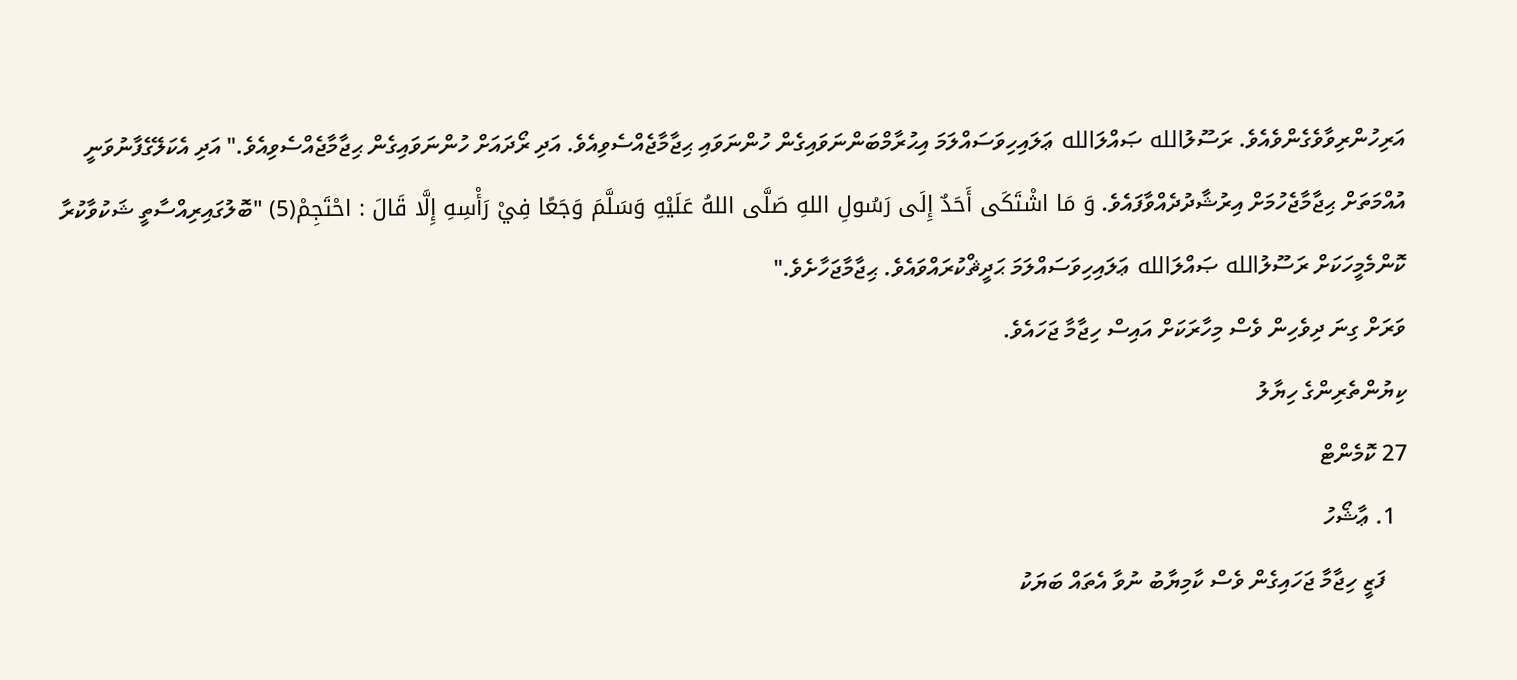އަރިހުންރިވާވެގެންވެއެވެ. ރަސޫލުالله ޞައްލަالله ޢަލައިހިވަސައްލަމަ އިޙުރާމްބަންނަވައިގެން ހުންނަވައި ޙިޖާމާޖެއްސެވިއެވެ. އަދި ރޯދައަށް ހުންނަވައިގެން ޙިޖާމާޖެއްސެވިއެވެ." އަދި އެކަލޭގެފާނުވަނީ އުއްމަތަށް ޙިޖާމާޖެހުމަށް އިރުޝާދުދެއްވާފައެވެ. وَ مَا اشْتَكَى أَحَدٌ إِلَى رَسُولِ اللهِ صَلَّى اللهُ عَلَيْهِ وَسَلَّمَ وَجَعًا فِيْ رَأْسِهِ إِلَّا قَالَ : احْتَجِمْ(5) "ބޮލުގައިރިއްސާތީ ޝަކުވާކުރާ ކޮންމެމީހަކަށް ރަސޫލުالله ޞައްލަالله ޢަލައިހިވަސައްލަމަ ޙަދީޘްކުރައްވައެވެ. ޙިޖާމާޖަހާށެވެ."
ވަރަށް ގިނަ ދިވެހިން ވެސް މިހާރަކަށް އައިސް ހިޖާމާ ޖަހައެވެ.
ކިޔުންތެރިންގެ ހިޔާލު
27 ކޮމެންޓް
  1. ޢާޝޯހު
    ފަޒީ ހިޖާމާ ޖަހައިގެން ވެސް ކާމިޔާބު ނުވާ އެތައް ބަޔަކު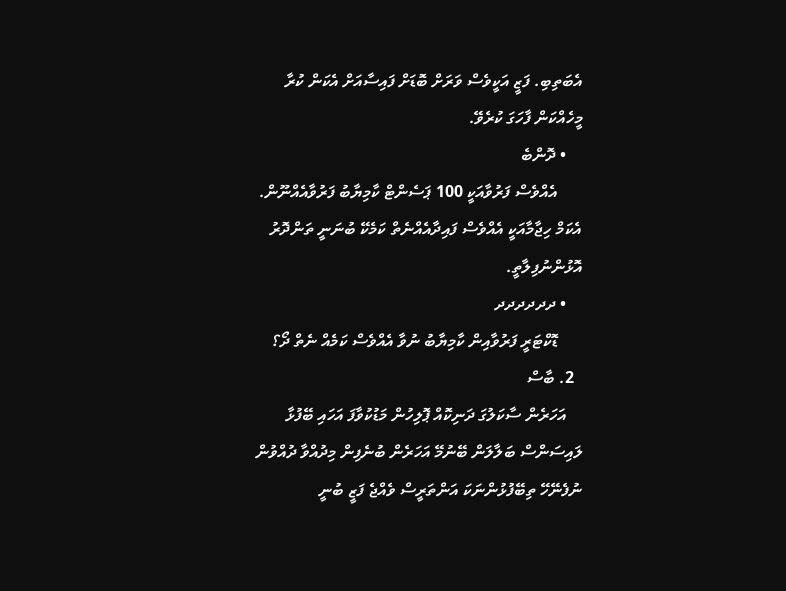އެބަތިބި. ފަޒީ އަކީވެސް ވަރަށް ބޮޑަށް ފައިސާއަށް އެކަން ކުރާ މީހެއްކަން ފާހަގަ ކުރެވޭ.
    • ދޮންބެ
      އެއްވެސް ފަރުވާއަކީ 100 ޕަސެންޓް ކާމިޔާބު ފަރުވާއެއްނޫން. އެކަމް ހިޖާމާއަކީ އެއްވެސް ފައިދާއެއްނެތް ކަމެކޭ ބުނަނީ ތަންދޮރު އޮޅުންނުފިލާތީ.
    • ދދދދދދ
      ޑޮކްޓަރީ ފަރުވާއިން ކާމިޔާބު ނުވާ އެއްވެސް ކަމެއް ނެތް ދޯ؟
  2. ބާސް
    އަހަރެން ސާކަލުގަ ދަނިކޮއް ޕޮލިހުން މަޑުކުވާފަ އަހައި ބޭފުޅާ ލައިސަންސް ބަލާލަން ބޭނުމޭ އަހަރެން ބުނެފިން މިދުއްވާ ދުއްވުން ނުފެނޭހޭ ތިބޭފުޅުންނަކަ އަންތަރީސް ވެއްޖެ ފަޒީ ބުނީ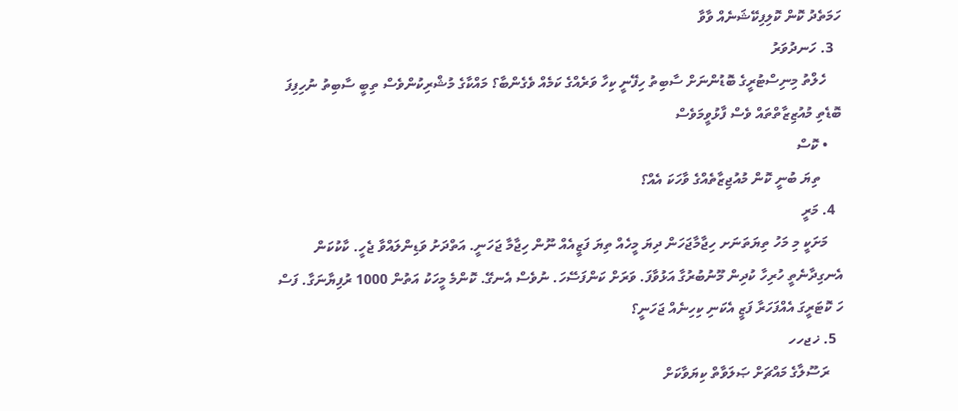ހަމަތެދު ކޮން ކޮލިފިކޭޝަނެއް ވާވާ
  3. ހަނދުވަރު
    ހެލްތު މިނިސްޓުރީގެ ބޮޑުންނަށް ސާބިތު ހިފޭނީ ކިހާ ވަރެއްގެ ކަމެއް ވެގެންބާ؟ މައްކާގެ މުޝްރިކުންވެސް ތިބީ ސާބިތު ނުހިފިފަ ބޮޑެތި މުއުޒިޒާތްތައް ވެސް ފާޅުވީމަވެސް
    • ކޮސް
      ތިޔަ ބުނީ ކޮން މުއުޖިޒާތެއްގެ ވާހަކަ އެއް؟
  4. މަރީ
    މަށަކީ މި މަހު ތިޔަތަނަށ ހިޖާމާޖަހަން ދިޔަ މީހެއް ތިޔަ ފަޒީއެއް ނޫން ހިޖާމާ ޖަހަނީ. އަތްދަށު ވަޑިންލައްވާ ޖެހީ. ކާކުކަން އެނގިދާނެތީ ހުރިހާ ކުދިން މޫނުބުރުގާ އަޅުވާފަ. ވަރަށް ކަންފަސޭހަ. ނުވެސް އެނގޭ. ކޮންމެ މީހަކު އަތުން 1000 ރުފިޔާނަގާ. ފަސް ހަ ކޮޓަރީގަ އެއްފަހަރާ ފަޒީ އެކަނި ކިހިނެއް ޖަހަނީ؟
  5. ޚޖހހ
    ރަސޫލާގެ މައްޗަށް ޞަލަވާތް ކިޔަވާކަށް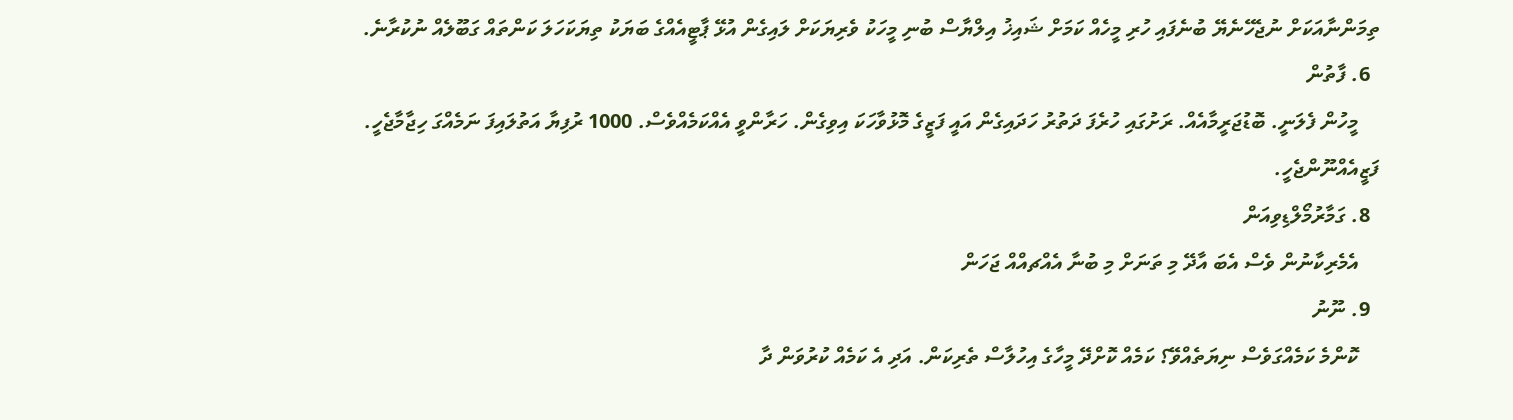ތިމަންނާއަކަށް ނުޖެހޭނެޔޭ ބުނެފައި ހުރި މީހެއް ކަމަށް ޝައިޚު އިލްޔާސް ބުނި މީހަކު ވެރިޔަކަށް ލައިގެން އުޅޭ ޕާޓީއެއްގެ ބަޔަކު ތިޔަކަހަލަ ކަންތައް ގަބޫލެއް ނުކުރާނެ.
  6. ފާތުން
    މީހުން ފެލަނީ. ބޮޑުޖަރީމާއެއް. ރަށުގައި ހުރެފަ ދަތުރު ހަދައިގެން އައީ ފަޒީގެ މޮޅުވާހަކަ އިވިގެން. ހަރާންވީ އެއްކަމެއްވެސް. 1000 ރުފިޔާ އަތުލައިފަ ނަމެއްގަ ހިޖާމާޖެހީ. ފަޒީއެއްނޫންޖެހީ.
  8. ގަމާރުމޯލްޑިވިއަން
    އެމެރިކާނުން ވެސް އެބަ އާދޭ މި ތަނަށް މި ބުނާ އެއްޗއްއް ޖަހަން
  9. ނޫނު
    ކޮންމެ ކަމެއްގަވެސް ނިޔަތެއްވޭ؟ ކަމެއް ކޮށްދޭ މީހާގެ އިހުލާސް ތެރިކަން. އަދި އެ ކަމެއް ކުރުވަން ދާ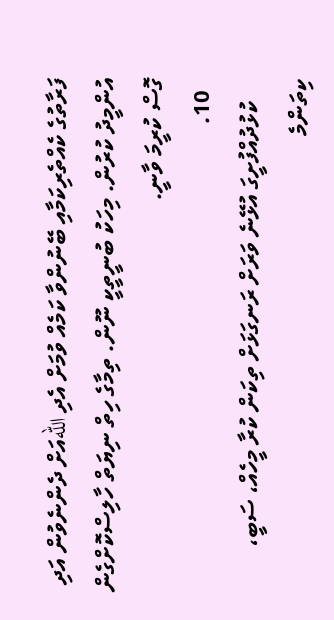ފަރާތުގެ ކެއްތެރިކަމާއި ބޭނުންވާ ކަމެއް ވުމަށް އެދި اللهއަށް ދެންނެވުން އަދި އުންމީދު ކުރުން. މިހަކު ބުނީތީކީ ނޫން. ތިމާގެ ހިތް ނިޔަތް ހާލިސްކޮށްގެން ގޮސް ކުރީމަ ވާނީ.
  10.
    ކުޅުދުއްފުށީގަ އުޅޭނެ ވަރަށް ރަނގަޅަށް ތިކަން ކުރާ މީހެއް، ސަބީ، ކިތަންމެ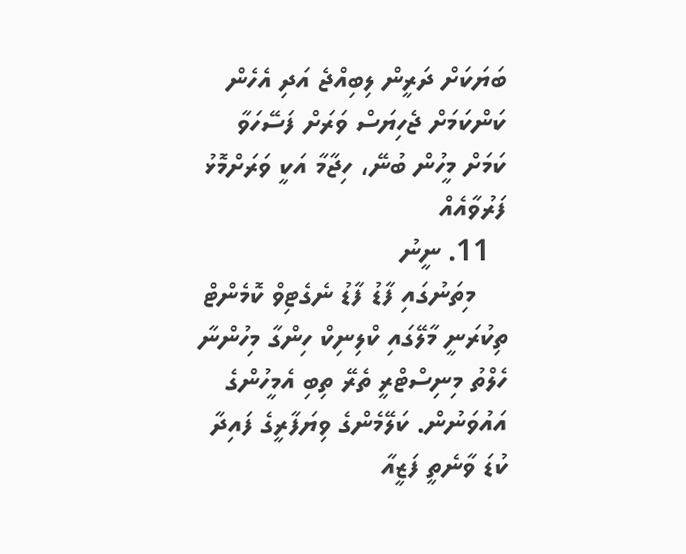ބަޔަކަށް ދަރީން ލިބިއްޖެ އަދި އެހެން ކަންކަމަށް ޖެހިޔަސް ވަރަށް ފަސޭހަވާ ކަމަށް މީހުން ބުނޭ، ހިޖާމާ އަކީ ވަރަށްމޮޅު ފަރުވާއެއް
  11. ނީނު
    މިތަނުގައި ފާޑު ފާޑު ނެގެޓިވް ކޮމެންޓް ތިކުރަނީ މާލޭގައި ކްލިނިކް ހިންގާ މިހުންނާ ހެލްތު މިނިސްޓްރީ ތެރޭ ތިބި އެމީހުންގެ އައުވަނުން. ކަލޭމެންގެ ވިޔަފާރީގެ ފައިދާ ކުޑަ ވާނެތީ ފަޒީއާ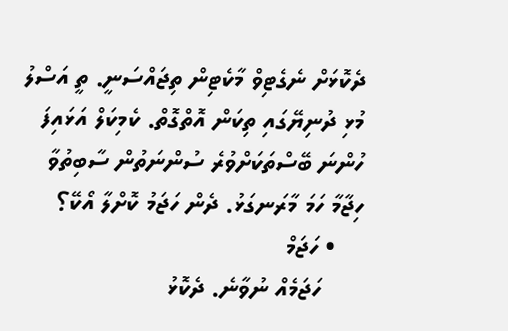ދެކޮޅަށް ނެގެޓިވް މާކެޓިން ތިޖައްސަނީ. ތީ އަސްލު މުޅި ދުނިޔޭގައި ތިކަން އޮތްގޮތް. ކެމިކަލް އަޅައިފަ ހުންނަ ބޭސްތަކަށްވުރެ ސުންނަތުން ސާބިތުވާ ހިޖާމާ ހަމަ މާރަނގަޅު. ދެން ހަޖަމު ކޮށްލާ އޯކޭ؟
    • ހަޖަމް
      ހަޖަމެއް ނުވާނެ. ދެކޮޅު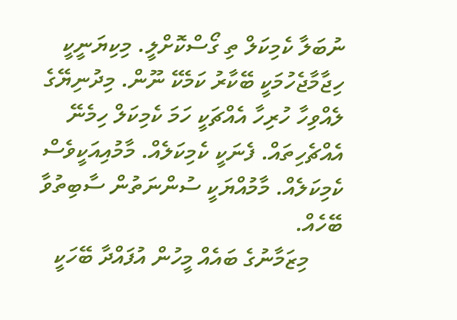ނުބަލާ ކެމިކަލް ތި ގޯސްކޮށްލީ. މިކިޔަނީކީ ހިޖާމާޖެހުމަކީ ބޭކާރު ކަމެކޭ ނޫން. މިދުނިޔޭގެ ލެއްވިހާ ހުރިހާ އެއްޗަކީ ހަމަ ކެމިކަލް ހިމެނޭ އެއްޗެހިތައް. ފެނަކީ ކެމިކަލެއް. މާމުއިއަކީވެސް ކެމިކަލެއް. މާމުއްޔަކީ ސުންނަތުން ސާބިތުވާ ބޭހެއް.
      މިޒަމާނުގެ ބައެއް މީހުން އުފައްދާ ބޭހަކީ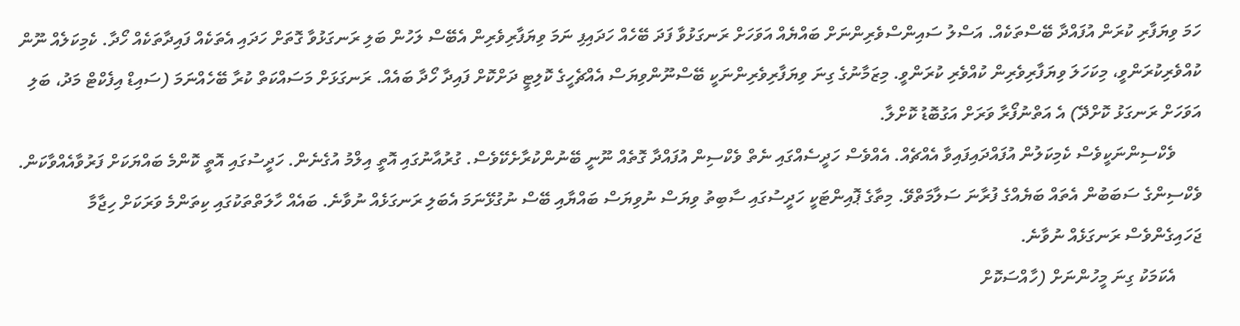ހަމަ ވިޔަފާރި ކުރަން އުފައްދާ ބޭސްތަކެއް. އަސްލު ސައިންސްވެރިންނަށް ބައްޔެއް އަވަހަށް ރަނގަޅުވާ ފަދަ ބޭހެއް ހަދައިފި ނަމަ ވިޔަފާރިވެރިން އެބޭސް ލަހުން ބަލި ރަނގަޅުވާ ގޮތަށް ހަދައި އެތަކެއް ފައިދާތަކެއް ހޯދާ. ކެމިކަލެއް ނޫން ކުއްވެރިކުރަންވީ، މިކަހަލަ ވިޔަފާރިވެރިން ކުއްވެރި ކުރަންވީ. މިޒަމާނުގެ ގިނަ ވިޔަފާރިވެރިންނަކީ ބޭސްނޫންވިޔަސް އެއްޗެހީގެ ކޮލިޓީ ދަށްކޮށް ފައިދާ ހޯދާ ބައެއް. ރަނގަޅަށް މަސައްކަތް ކުރާ ބޭހެއްނަމަ (ސައިޑް އިފެކްޓް މަދު، ބަލި އަވަހަށް ރަނގަޅު ކޮށްދޭ) އެ އަތްނުފޯރާ ވަރަށް އަގުބޮޑު ކޮށްލާ.
      ވެކްސިންނަކީވެސް ކެމިކަލުން އުފައްދައިފައިވާ އެއްޗެއް. އެއްވެސް ހަދީސެއްގައި ނެތް ވެކްސިން އުފައްދާ ގޮތެއް ނޫނީ ބޭނުންކުރާށެކޭވެސް. ގުރުއާނުގައި އޮތީ އިލްމު އުގެނެން. ހަދީސުގައި އޮތީ ކޮންމެ ބައްޔަކަށް ފަރުވާއެއްވާކަން. ވެކްސިންގެ ސަބަބުން އެތައް ބަޔެއްގެ ފުރާނަ ސަލާމަތްވޭ. މިތާގެ ޕޮއިންޓަކީ ހަދީސުގައި ސާބިތު ވިޔަސް ނުވިޔަސް ބައްޔާއި ބޭސް ނުގުޅޭނަމަ އެބަލި ރަނގަޅެއް ނުވާނެ. ބައެއް ހާލަތްތަކުގައި ކިތަންމެ ވަރަކަށް ހިޖާމާ ޖަހައިގެންވެސް ރަނގަޅެއް ނުވާނެ.
      އެކަމަކު ގިނަ މީހުންނަށް (ހާއްސަކޮށް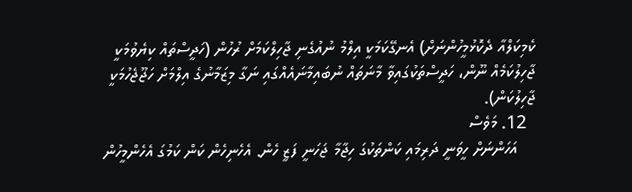ކެމިކަލްއާ ދެކޮޅުމީހުންނަށް) އެނގޭކަމަކީ އިލްމު ނުއުގެނި ޖާހިލްކަމަށް ރުހުން (ހަދީސްތައް ކިޔެވުމަކީ ޖާހިލުކަމެއް ނޫން، ހަދީސްތަކުގައިވާ މާނަތައް ނުބައިމާނައެއްގައި ނަގާ މިޒަމާނުގެ އިލްމަށް ހަޖޫޖެހުމަކީ ޖާހިލުކަން).
  12. މަވެސް
    އަހަންނަށް ހީވަނީ ދަރިމައި ކަންތަކުގަ ހިޖާމާ ޖަހަނީ ފަޒީ ހެން. އެހެނިހެން ކަން ކަމުގަ އެހެންމީހުން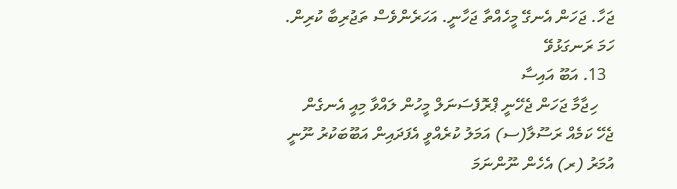ޖަހާ. ޖަހަން އެނގޭ މީހެއްތާ ޖަހާނީ. އަހަރެންވެސް ތަޖުރިބާ ކުރިން. ހަމަ ރަނގަޅުވޭ
  13. އަބޫ އައިސާ
    ހިޖާމާ ޖަހަން ޖެހޭނީ ޕްރޮފެސަނަލް މީހުން ލައްވާ މިއީ އެނގެން ޖެހޭ ކަމެއް ރަސޫލާ(ސ) އަމަލު ކުރެއްވީ އެފަދައިން އަބޫބަކުރު ނޫނީ އުމަރު (ރ) އެހެން ނޫންނަމަ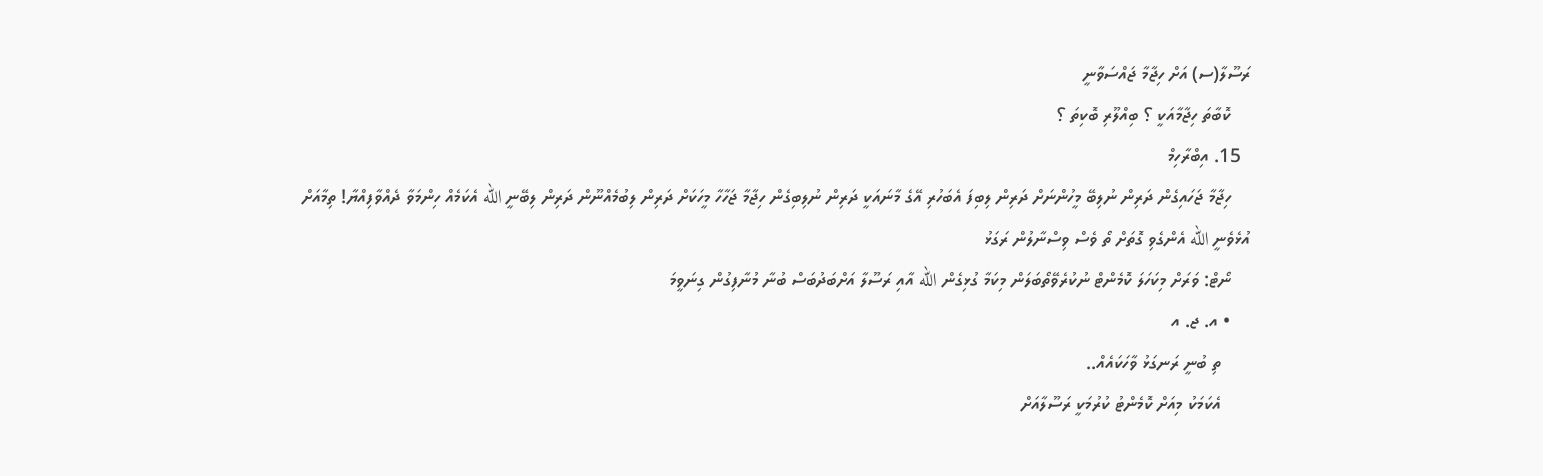ރަސޫލާ(ސ) އަށް ހިޖާމާ ޖައްސަވާނީ
    ކޮބާތަ ހިޖާމާއަކީ ؟ ބިއްލޫރި ބޮކިތަ ؟
  15. އިބްރާހިމް
    ހިޖާމާ ޖަހައިގެން ދަރިން ނުލިބޭ މީހުންނަށް ދަރިން ލިބިފަ އެބަހުރި އޭގެ މާނައަކީ ދަރިން ނުލިބިގެން ހިޖާމާ ޖަހާހާ މީހަކަށް ދަރިން ލިބުމެއްނޫން ދަރިން ލިބޭނީ الله އެކަމެއް ހިންމަވާ ދެއްވާފިއްޔާ! ތިމާއަށް އުޅެވެނީ الله އެންގެވި ގޮތަށް ތޯ ވެސް ވިސްނާލުން ރަގަޅު
    ނޯޓް: ވަރަށް މިކަހަލަ ކޮމެންޓް ނުކުރެވޭތޯބަލަން މިކަމާ ގުޅިގެން الله އާއި ރަސޫލާ އަށްބަދުބަސް ބުނާ މުނާފިގުން ގިނަވީމަ
    • އ. ޖ. އ
      ތި ބުނީ ރަނގަޅު ވާހަކައެއް..
      އެކަމަކު މިއަށް ކޮމެންޓު ކުރުމަކީ ރަސޫލާއަށް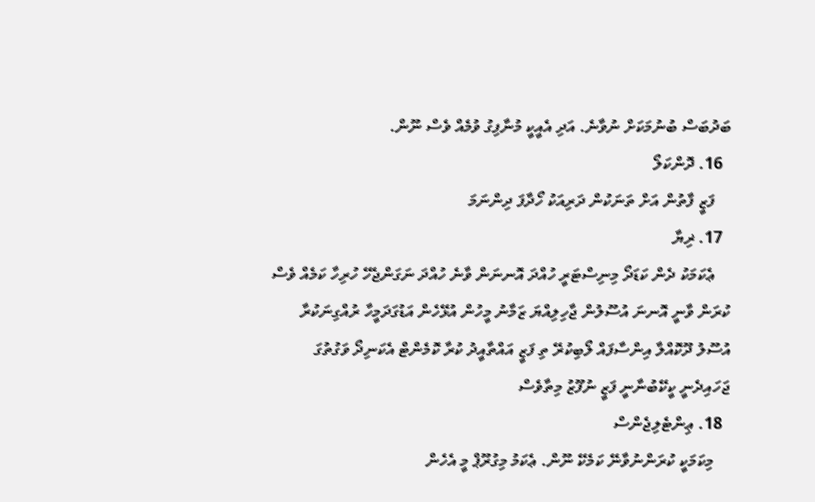ބަދުބަސް ބުނުމަކަށް ނުވާނެ. އަދި އެއީކީ މުނާފިގު ވުމެއް ވެސް ނޫން.
  16. ދޮންކަލޯ
    ފަޒީ ފާތުން އަށް ތަނަކުން ދަރިއަކު ހޯދާފަ ދިންނަމަ
  17. ޜިޔާ
    ޢެކަމަކު ދެން ކަޑަދޯ މިނިސްޓަރީ ހުއްދަ އޮނނަން ވާނެ ހުއްދަ ނަގަންޖެހޭ ހުރިހާ ކަމެއް ވެސް ކުރަން ވާނީ އޮނނަ އުސޫލުން ޖާހިލިއްޔަ ޒަމާނު މީހުން އުޅޭހެން އަޑުގަދަމީހާ ރުއްގިނަކުރާ އުސޫލު ދޫކޮއްލާ އިންސާފައް ލޯބިކުރޭ ތި ފަޒީ އައްތާއީދު ކުރާ ކޮމެންޓް އެކަނިދޯ ވަގުތުގަ ޖަހައިދެނީ ކީކޭބުނާނީ ފަޒީ ނުފޫޒު މިތާވެސް
  18. ޢިންޓެލިޖެންސް
    މިކަމަކީ ކުރަންނުވާނޭ ކަމެކޭ ނޫން. ޢެކަމު މިގުރޫޕް މީ އެހެން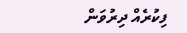ފިކުރެއް ދިރުވަން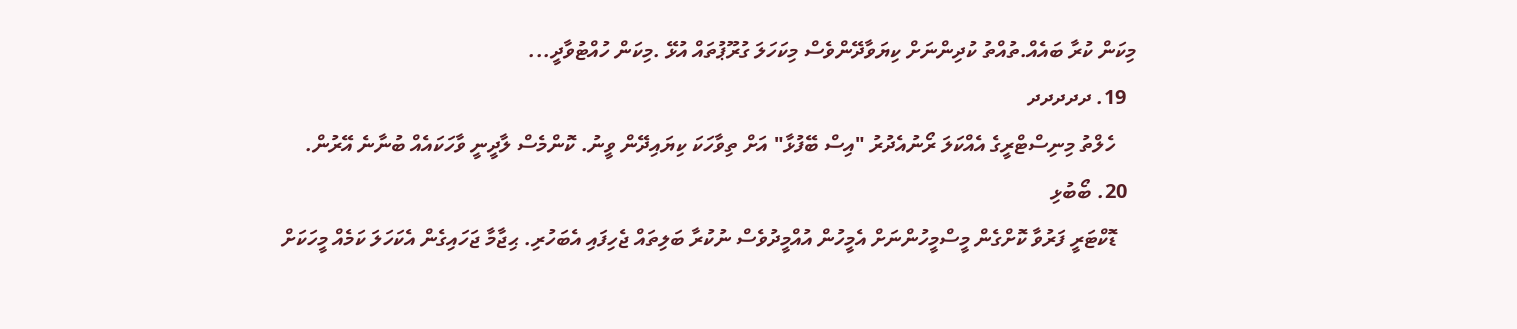މިކަން ކުރާ ބައެއް.ތުއްތު ކުދިންނަށް ކިޔަވާދޭންވެސް މިކަހަލަ ގުރޫޕުތައް އުޅޭ .މިކަން ހުއްޓުވާދީ...
  19. ދދދދދ
    ހެލްތު މިނިސްޓްރީގެ އެއްކަލަ ރޯނުއެދުރު "އިސް ބޭފުޅާ" އަށް ތިވާހަކަ ކިޔައިދޭން ވީނު. ކޮންމެސް ލާދީނީ ވާހަކައެއް ބުނާނެ އޭރުން.
  20. ބޯބުޅި
    ޑޮކްޓަރީ ފަރުވާ ކޮށްގެން މީސްމީހުންނަށް އެމީހުން އުއްމީދުވެސް ނުކުރާ ބަލިތައް ޖެހިފައި އެބަހުރި. ޙިޖާމާ ޖަހައިގެން އެކަހަލަ ކަމެއް މީހަކަށް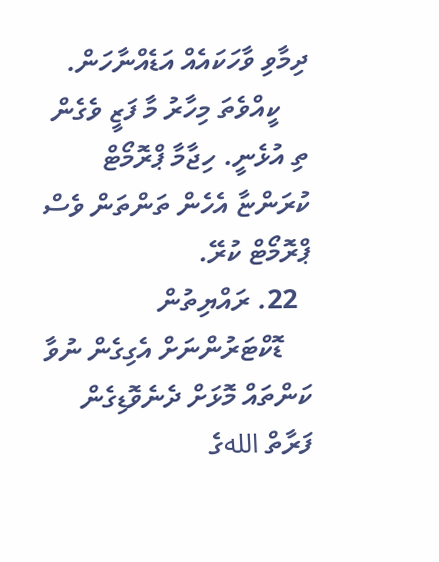ދިމާވި ވާހަކައެއް އަޑެއްނާހަން.
    ކީއްވެތަ މިހާރު މާ ފަޒީ ވެގެން ތި އުޅެނީ. ހިޖާމާ ޕްރޮމޯޓް ކުރަންޏާ އެހެން ތަންތަން ވެސް ޕްރޮމޯޓް ކުރޭ.
  22. ރައްޔިތުން
    ޑޮކްޓަރުންނަށް އެގިގެން ނުވާ ކަންތައް މޮޅަށް ދެނެވޮޑިގެން ފަރާތް اللهގެ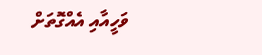ވަހީއާއި އެއްގޮތަށް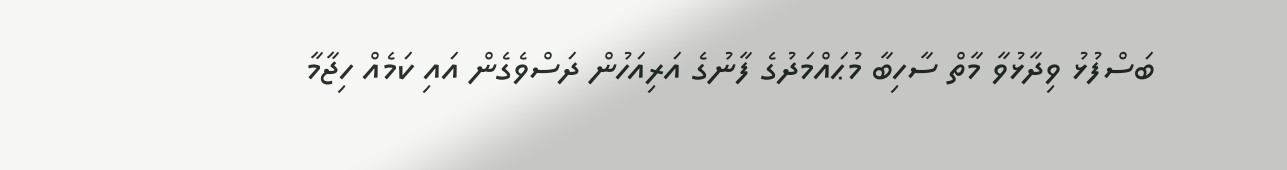ބަސްފުޅު ވިދާޅުވާ މާތް ސާހިބާ މުޙައްމަދުގެ ފާނުގެ އަރިއަހުން ދަސްވެގެން އައި ކަމެއް ހިޖާމާ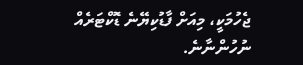ޖެހުމަކީ، މިއަށް ފާޑުކިޔޭނެ ޑޮކްޓަރެއް ނުހުންނާނެ.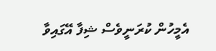އެމީހުން ކުރަނީވެސް ޝިފާ އޭގައިވާ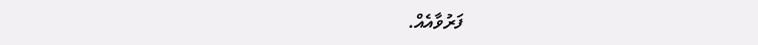ފަރުވާއެއް.